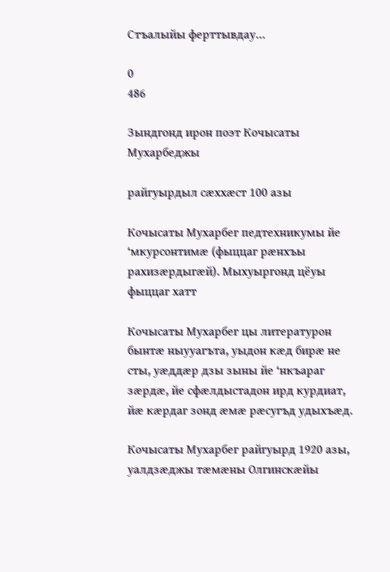Стъалыйы ферттывдау…

0
486

Зындгонд ирон поэт Кочысаты Мухарбеджы

райгуырдыл сӕххӕст 100 азы

Кочысаты Мухарбег педтехникумы йе ‘мкурсонтимӕ (фыццаг рӕнхъы рахизӕрдыгӕй). Мыхуыргонд цёуы фыццаг хатт

Кочысаты Мухарбег цы литературон бынтӕ ныууагъта, уыдон кӕд бирӕ не сты, уӕддӕр дзы зыны йе ‘нкъараг зӕрдӕ, йе сфӕлдыстадон ирд курдиат, йӕ кӕрдаг зонд ӕмӕ рӕсугъд удыхъӕд.

Кочысаты Мухарбег райгуырд 1920 азы, уалдзӕджы тӕмӕны Олгинскӕйы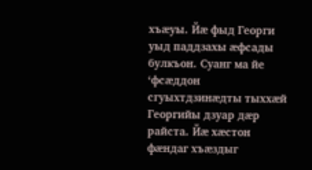хъӕуы. Йӕ фыд Георги уыд паддзахы ӕфсады булкъон. Суанг ма йе ‘фсӕддон сгуыхтдзинӕдты тыххӕй Георгийы дзуар дӕр райста. Йӕ хӕстон фӕндаг хъӕздыг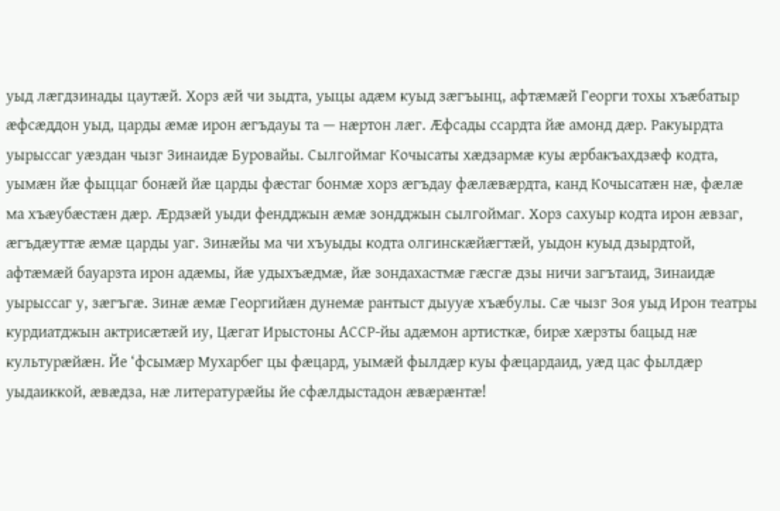уыд лӕгдзинады цаутӕй. Хорз ӕй чи зыдта, уыцы адӕм куыд зӕгъынц, афтӕмӕй Георги тохы хъӕбатыр ӕфсӕддон уыд, царды ӕмӕ ирон ӕгъдауы та — нӕртон лӕг. Ӕфсады ссардта йӕ амонд дӕр. Ракуырдта уырыссаг уӕздан чызг Зинаидӕ Буровайы. Сылгоймаг Кочысаты хӕдзармӕ куы ӕрбакъахдзӕф кодта, уымӕн йӕ фыццаг бонӕй йӕ царды фӕстаг бонмӕ хорз ӕгъдау фӕлӕвӕрдта, канд Кочысатӕн нӕ, фӕлӕ ма хъӕубӕстӕн дӕр. Ӕрдзӕй уыди фендджын ӕмӕ зондджын сылгоймаг. Хорз сахуыр кодта ирон ӕвзаг, ӕгъдӕуттӕ ӕмӕ царды уаг. Зинӕйы ма чи хъуыды кодта олгинскӕйӕгтӕй, уыдон куыд дзырдтой, афтӕмӕй бауарзта ирон адӕмы, йӕ удыхъӕдмӕ, йӕ зондахастмӕ гӕсгӕ дзы ничи загътаид, Зинаидӕ уырыссаг у, зӕгъгӕ. Зинӕ ӕмӕ Георгийӕн дунемӕ рантыст дыууӕ хъӕбулы. Сӕ чызг Зоя уыд Ирон театры курдиатджын актрисӕтӕй иу, Цӕгат Ирыстоны АССР-йы адӕмон артисткӕ, бирӕ хӕрзты бацыд нӕ культурӕйӕн. Йе ‘фсымӕр Мухарбег цы фӕцард, уымӕй фылдӕр куы фӕцардаид, уӕд цас фылдӕр уыдаиккой, ӕвӕдза, нӕ литературӕйы йе сфӕлдыстадон ӕвӕрӕнтӕ!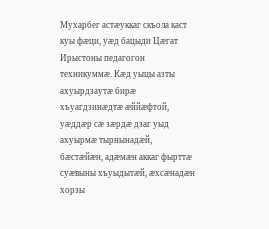Мухарбег астӕуккаг скъола каст куы фӕци, уӕд бацыди Цӕгат Ирыстоны педагогон техникуммӕ. Кӕд уыцы азты ахуырдзаутӕ бирӕ хъуагдзинӕдтӕ ӕййӕфтой, уӕддӕр сӕ зӕрдӕ дзаг уыд ахуырмӕ тырнынадӕй, бӕстӕйӕн, адӕмӕн аккаг фырттӕ суӕвыны хъуыдытӕй, ӕхсӕнадӕн хорзы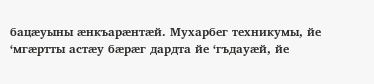бацӕуыны ӕнкъарӕнтӕй. Мухарбег техникумы, йе ‘мгӕртты астӕу бӕрӕг дардта йе ‘гъдауӕй, йе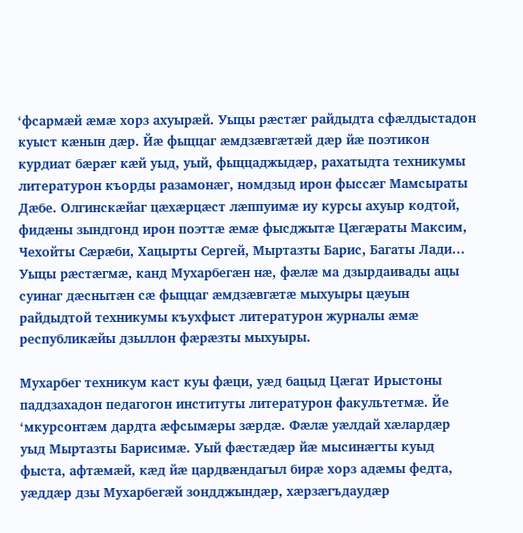‘фсармӕй ӕмӕ хорз ахуырӕй. Уыцы рӕстӕг райдыдта сфӕлдыстадон куыст кӕнын дӕр. Йӕ фыццаг ӕмдзӕвгӕтӕй дӕр йӕ поэтикон курдиат бӕрӕг кӕй уыд, уый, фыццаджыдӕр, рахатыдта техникумы литературон къорды разамонӕг, номдзыд ирон фыссӕг Мамсыраты Дӕбе. Олгинскӕйаг цӕхӕрцӕст лӕппуимӕ иу курсы ахуыр кодтой, фидӕны зындгонд ирон поэттӕ ӕмӕ фысджытӕ Цӕгӕраты Максим, Чехойты Сӕрӕби, Хацырты Сергей, Мыртазты Барис, Багаты Лади… Уыцы рӕстӕгмӕ, канд Мухарбегӕн нӕ, фӕлӕ ма дзырдаивады ацы суинаг дӕснытӕн сӕ фыццаг ӕмдзӕвгӕтӕ мыхуыры цӕуын райдыдтой техникумы къухфыст литературон журналы ӕмӕ республикӕйы дзыллон фӕрӕзты мыхуыры.

Мухарбег техникум каст куы фӕци, уӕд бацыд Цӕгат Ирыстоны паддзахадон педагогон институты литературон факультетмӕ. Йе ‘мкурсонтӕм дардта ӕфсымӕры зӕрдӕ. Фӕлӕ уӕлдай хӕлардӕр уыд Мыртазты Барисимӕ. Уый фӕстӕдӕр йӕ мысинӕгты куыд фыста, афтӕмӕй, кӕд йӕ цардвӕндагыл бирӕ хорз адӕмы федта, уӕддӕр дзы Мухарбегӕй зондджындӕр, хӕрзӕгъдаудӕр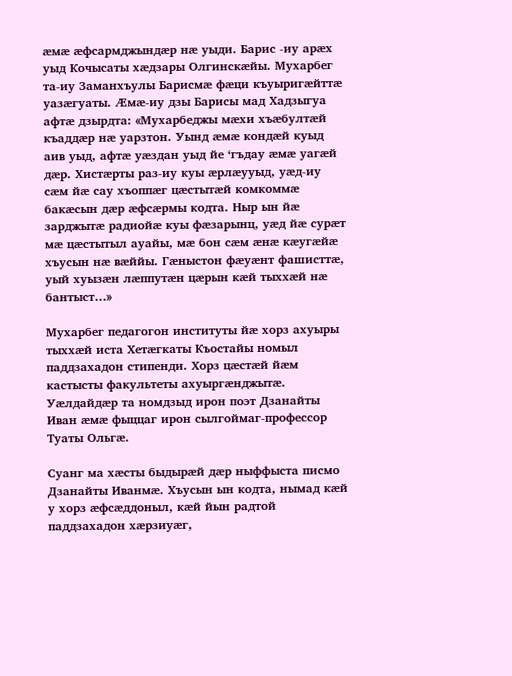ӕмӕ ӕфсармджындӕр нӕ уыди. Барис -иу арӕх уыд Кочысаты хӕдзары Олгинскӕйы. Мухарбег та-иу Заманхъулы Барисмӕ фӕци къуыригӕйттӕ уазӕгуаты. Ӕмӕ-иу дзы Барисы мад Хадзыгуа афтӕ дзырдта: «Мухарбеджы мӕхи хъӕбултӕй къаддӕр нӕ уарзтон. Уынд ӕмӕ кондӕй куыд аив уыд, афтӕ уӕздан уыд йе ‘гъдау ӕмӕ уагӕй дӕр. Хистӕрты раз-иу куы ӕрлӕууыд, уӕд-иу сӕм йӕ сау хъоппӕг цӕстытӕй комкоммӕ бакӕсын дӕр ӕфсӕрмы кодта. Ныр ын йӕ зарджытӕ радиойӕ куы фӕзарынц, уӕд йӕ сурӕт мӕ цӕстытыл ауайы, мӕ бон сӕм ӕнӕ кӕугӕйӕ хъусын нӕ вӕййы. Гӕныстон фӕуӕнт фашисттӕ, уый хуызӕн лӕппутӕн цӕрын кӕй тыххӕй нӕ бантыст…»

Мухарбег педагогон институты йӕ хорз ахуыры тыххӕй иста Хетӕгкаты Къостайы номыл паддзахадон стипенди. Хорз цӕстӕй йӕм кастысты факультеты ахуыргӕнджытӕ. Уӕлдайдӕр та номдзыд ирон поэт Дзанайты Иван ӕмӕ фыццаг ирон сылгоймаг-профессор Туаты Ольгӕ.

Суанг ма хӕсты быдырӕй дӕр ныффыста писмо Дзанайты Иванмӕ. Хъусын ын кодта, нымад кӕй у хорз ӕфсӕддоныл, кӕй йын радтой паддзахадон хӕрзиуӕг,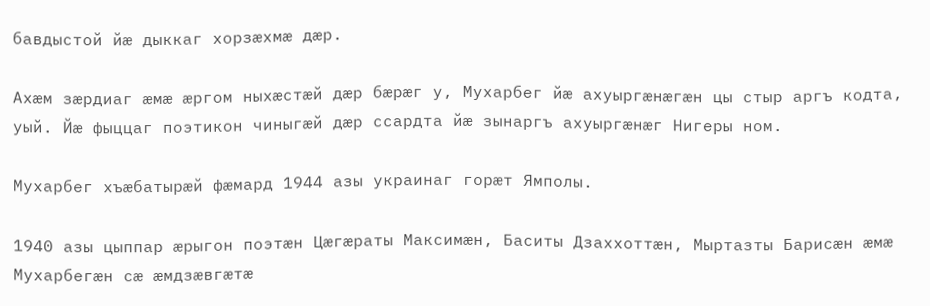бавдыстой йӕ дыккаг хорзӕхмӕ дӕр.

Ахӕм зӕрдиаг ӕмӕ ӕргом ныхӕстӕй дӕр бӕрӕг у, Мухарбег йӕ ахуыргӕнӕгӕн цы стыр аргъ кодта, уый. Йӕ фыццаг поэтикон чиныгӕй дӕр ссардта йӕ зынаргъ ахуыргӕнӕг Нигеры ном.

Мухарбег хъӕбатырӕй фӕмард 1944 азы украинаг горӕт Ямполы.

1940 азы цыппар ӕрыгон поэтӕн Цӕгӕраты Максимӕн, Баситы Дзаххоттӕн, Мыртазты Барисӕн ӕмӕ Мухарбегӕн сӕ ӕмдзӕвгӕтӕ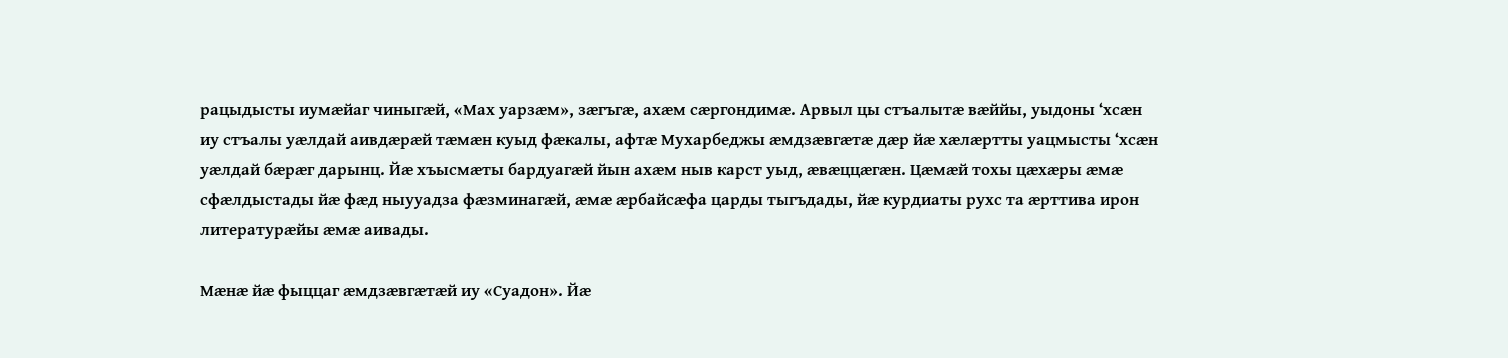рацыдысты иумӕйаг чиныгӕй, «Мах уарзӕм», зӕгъгӕ, ахӕм сӕргондимӕ. Арвыл цы стъалытӕ вӕййы, уыдоны ‘хсӕн иу стъалы уӕлдай аивдӕрӕй тӕмӕн куыд фӕкалы, афтӕ Мухарбеджы ӕмдзӕвгӕтӕ дӕр йӕ хӕлӕртты уацмысты ‘хсӕн уӕлдай бӕрӕг дарынц. Йӕ хъысмӕты бардуагӕй йын ахӕм ныв карст уыд, ӕвӕццӕгӕн. Цӕмӕй тохы цӕхӕры ӕмӕ сфӕлдыстады йӕ фӕд ныууадза фӕзминагӕй, ӕмӕ ӕрбайсӕфа царды тыгъдады, йӕ курдиаты рухс та ӕрттива ирон литературӕйы ӕмӕ аивады.

Мӕнӕ йӕ фыццаг ӕмдзӕвгӕтӕй иу «Суадон». Йӕ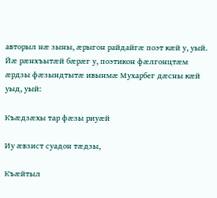авторыл нӕ зыны, ӕрыгон райдайгӕ поэт кӕй у, уый. Йӕ рӕнхъытӕй бӕрӕг у, поэтикон фӕлгонцтӕм ӕрдзы фӕзындтытӕ ивынмӕ Мухарбег дӕсны кӕй уыд, уый:

Къӕдзӕхы тар фӕзы риуӕй

Иу ӕвзист суадон тӕдзы,

Къӕйтыл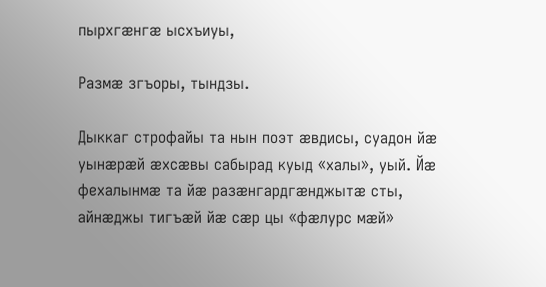пырхгӕнгӕ ысхъиуы,

Размӕ згъоры, тындзы.

Дыккаг строфайы та нын поэт ӕвдисы, суадон йӕ уынӕрӕй ӕхсӕвы сабырад куыд «халы», уый. Йӕ фехалынмӕ та йӕ разӕнгардгӕнджытӕ сты, айнӕджы тигъӕй йӕ сӕр цы «фӕлурс мӕй»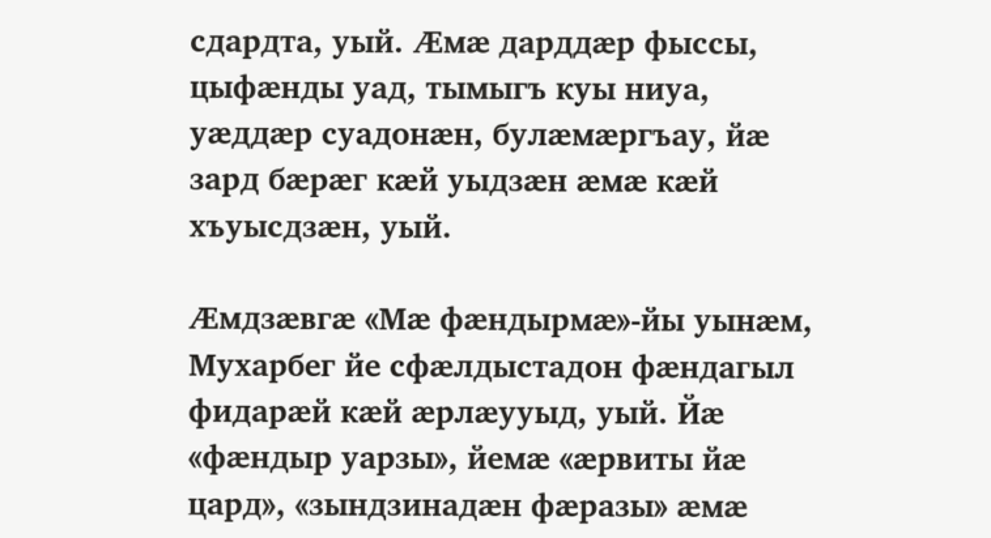сдардта, уый. Ӕмӕ дарддӕр фыссы, цыфӕнды уад, тымыгъ куы ниуа, уӕддӕр суадонӕн, булӕмӕргъау, йӕ зард бӕрӕг кӕй уыдзӕн ӕмӕ кӕй хъуысдзӕн, уый.

Ӕмдзӕвгӕ «Мӕ фӕндырмӕ»-йы уынӕм, Мухарбег йе сфӕлдыстадон фӕндагыл фидарӕй кӕй ӕрлӕууыд, уый. Йӕ «фӕндыр уарзы», йемӕ «ӕрвиты йӕ цард», «зындзинадӕн фӕразы» ӕмӕ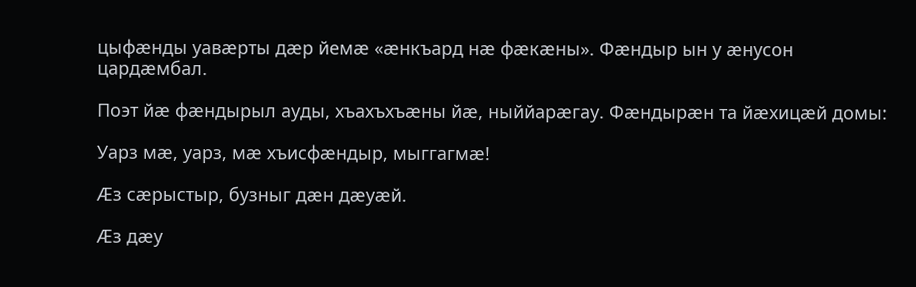цыфӕнды уавӕрты дӕр йемӕ «ӕнкъард нӕ фӕкӕны». Фӕндыр ын у ӕнусон цардӕмбал.

Поэт йӕ фӕндырыл ауды, хъахъхъӕны йӕ, ныййарӕгау. Фӕндырӕн та йӕхицӕй домы:

Уарз мӕ, уарз, мӕ хъисфӕндыр, мыггагмӕ!

Ӕз сӕрыстыр, бузныг дӕн дӕуӕй.

Ӕз дӕу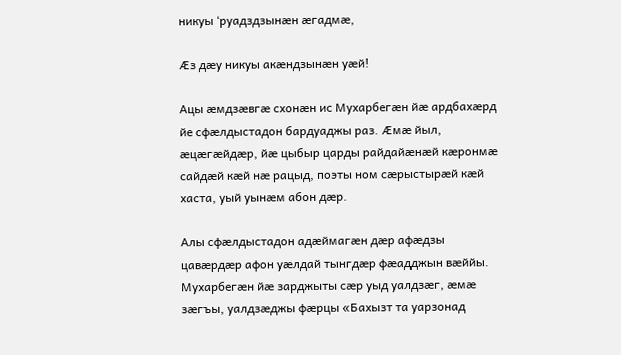никуы ‘руадздзынӕн ӕгадмӕ,

Ӕз дӕу никуы акӕндзынӕн уӕй!

Ацы ӕмдзӕвгӕ схонӕн ис Мухарбегӕн йӕ ардбахӕрд йе сфӕлдыстадон бардуаджы раз. Ӕмӕ йыл, ӕцӕгӕйдӕр, йӕ цыбыр царды райдайӕнӕй кӕронмӕ сайдӕй кӕй нӕ рацыд, поэты ном сӕрыстырӕй кӕй хаста, уый уынӕм абон дӕр.

Алы сфӕлдыстадон адӕймагӕн дӕр афӕдзы цавӕрдӕр афон уӕлдай тынгдӕр фӕадджын вӕййы. Мухарбегӕн йӕ зарджыты сӕр уыд уалдзӕг, ӕмӕ зӕгъы, уалдзӕджы фӕрцы «Бахызт та уарзонад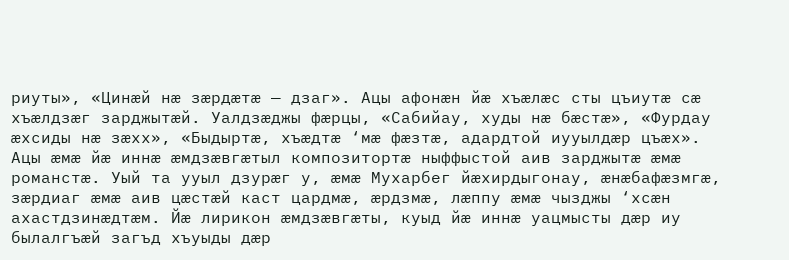риуты», «Цинӕй нӕ зӕрдӕтӕ — дзаг». Ацы афонӕн йӕ хъӕлӕс сты цъиутӕ сӕ хъӕлдзӕг зарджытӕй. Уалдзӕджы фӕрцы, «Сабийау, худы нӕ бӕстӕ», «Фурдау ӕхсиды нӕ зӕхх», «Быдыртӕ, хъӕдтӕ ‘мӕ фӕзтӕ, адардтой иууылдӕр цъӕх». Ацы ӕмӕ йӕ иннӕ ӕмдзӕвгӕтыл композитортӕ ныффыстой аив зарджытӕ ӕмӕ романстӕ. Уый та ууыл дзурӕг у, ӕмӕ Мухарбег йӕхирдыгонау, ӕнӕбафӕзмгӕ, зӕрдиаг ӕмӕ аив цӕстӕй каст цардмӕ, ӕрдзмӕ, лӕппу ӕмӕ чызджы ‘хсӕн ахастдзинӕдтӕм. Йӕ лирикон ӕмдзӕвгӕты, куыд йӕ иннӕ уацмысты дӕр иу былалгъӕй загъд хъуыды дӕр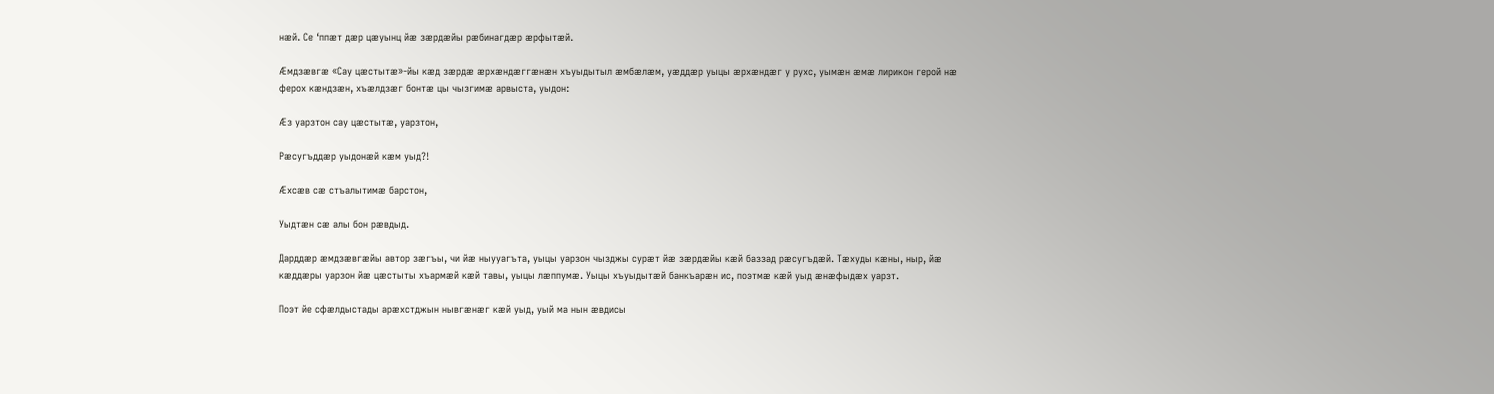нӕй. Се ‘ппӕт дӕр цӕуынц йӕ зӕрдӕйы рӕбинагдӕр ӕрфытӕй.

Ӕмдзӕвгӕ «Сау цӕстытӕ»-йы кӕд зӕрдӕ ӕрхӕндӕггӕнӕн хъуыдытыл ӕмбӕлӕм, уӕддӕр уыцы ӕрхӕндӕг у рухс, уымӕн ӕмӕ лирикон герой нӕ ферох кӕндзӕн, хъӕлдзӕг бонтӕ цы чызгимӕ арвыста, уыдон:

Ӕз уарзтон сау цӕстытӕ, уарзтон,

Рӕсугъддӕр уыдонӕй кӕм уыд?!

Ӕхсӕв сӕ стъалытимӕ барстон,

Уыдтӕн сӕ алы бон рӕвдыд.

Дарддӕр ӕмдзӕвгӕйы автор зӕгъы, чи йӕ ныууагъта, уыцы уарзон чызджы сурӕт йӕ зӕрдӕйы кӕй баззад рӕсугъдӕй. Тӕхуды кӕны, ныр, йӕ кӕддӕры уарзон йӕ цӕстыты хъармӕй кӕй тавы, уыцы лӕппумӕ. Уыцы хъуыдытӕй банкъарӕн ис, поэтмӕ кӕй уыд ӕнӕфыдӕх уарзт.

Поэт йе сфӕлдыстады арӕхстджын нывгӕнӕг кӕй уыд, уый ма нын ӕвдисы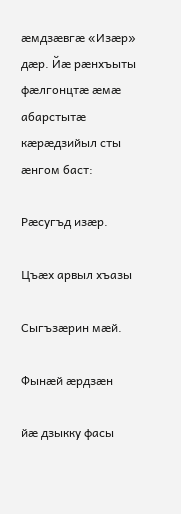ӕмдзӕвгӕ «Изӕр» дӕр. Йӕ рӕнхъыты фӕлгонцтӕ ӕмӕ абарстытӕ кӕрӕдзийыл сты ӕнгом баст:

Рӕсугъд изӕр.

Цъӕх арвыл хъазы

Сыгъзӕрин мӕй.

Фынӕй ӕрдзӕн

йӕ дзыкку фасы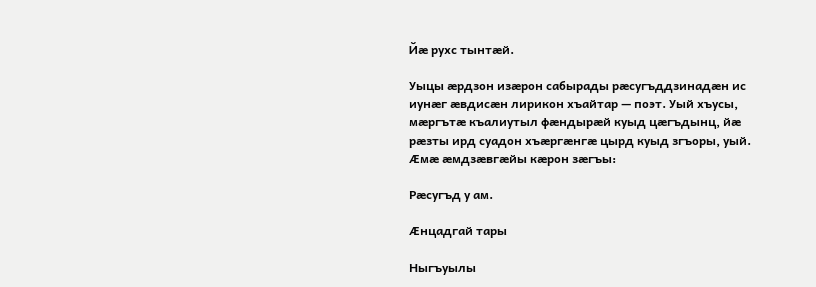Йӕ рухс тынтӕй.

Уыцы ӕрдзон изӕрон сабырады рӕсугъддзинадӕн ис иунӕг ӕвдисӕн лирикон хъайтар — поэт. Уый хъусы, мӕргътӕ къалиутыл фӕндырӕй куыд цӕгъдынц, йӕ рӕзты ирд суадон хъӕргӕнгӕ цырд куыд згъоры, уый. Ӕмӕ ӕмдзӕвгӕйы кӕрон зӕгъы:

Рӕсугъд у ам.

Ӕнцадгай тары

Ныгъуылы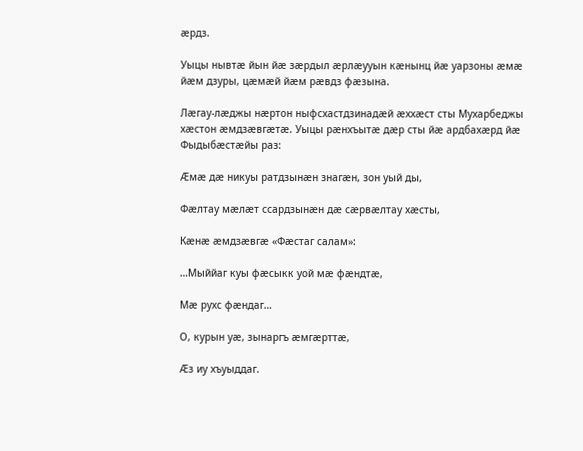ӕрдз.

Уыцы нывтӕ йын йӕ зӕрдыл ӕрлӕууын кӕнынц йӕ уарзоны ӕмӕ йӕм дзуры, цӕмӕй йӕм рӕвдз фӕзына.

Лӕгау-лӕджы нӕртон ныфсхастдзинадӕй ӕххӕст сты Мухарбеджы хӕстон ӕмдзӕвгӕтӕ. Уыцы рӕнхъытӕ дӕр сты йӕ ардбахӕрд йӕ Фыдыбӕстӕйы раз:

Ӕмӕ дӕ никуы ратдзынӕн знагӕн, зон уый ды,

Фӕлтау мӕлӕт ссардзынӕн дӕ сӕрвӕлтау хӕсты,

Кӕнӕ ӕмдзӕвгӕ «Фӕстаг салам»:

…Мыййаг куы фӕсыкк уой мӕ фӕндтӕ,

Мӕ рухс фӕндаг…

О, курын уӕ, зынаргъ ӕмгӕрттӕ,

Ӕз иу хъуыддаг.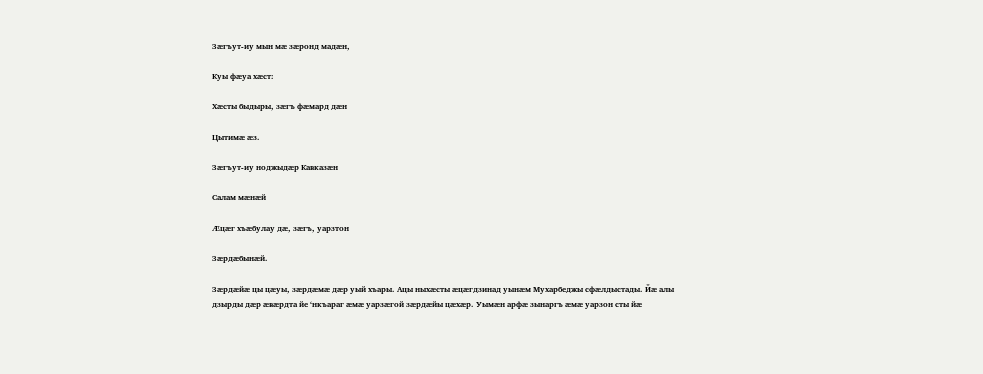Зӕгъут-иу мын мӕ зӕронд мадӕн,

Куы фӕуа хӕст:

Хӕсты быдыры, зӕгъ фӕмард дӕн

Цытимӕ ӕз.

Зӕгъут-иу ноджыдӕр Кавказӕн

Салам мӕнӕй

Ӕцӕг хъӕбулау дӕ, зӕгъ, уарзтон

Зӕрдӕбынӕй.

Зӕрдӕйӕ цы цӕуы, зӕрдӕмӕ дӕр уый хъары. Ацы ныхӕсты ӕцӕгдзинад уынӕм Мухарбеджы сфӕлдыстады. Йӕ алы дзырды дӕр ӕвӕрдта йе ‘нкъараг ӕмӕ уарзӕгой зӕрдӕйы цӕхӕр. Уымӕн арфӕ зынаргъ ӕмӕ уарзон сты йӕ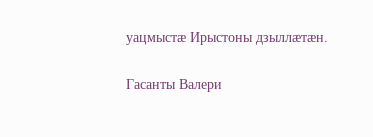уацмыстӕ Ирыстоны дзыллӕтӕн.

Гасанты Валери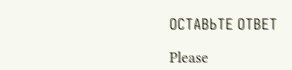ОСТАВЬТЕ ОТВЕТ

Please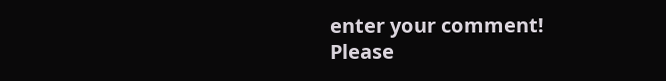enter your comment!
Please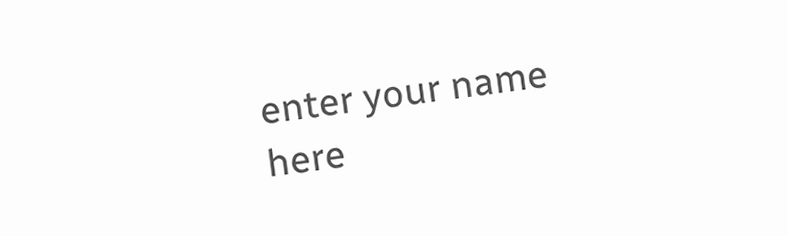enter your name here